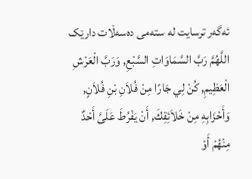ئەگەر ترسایت لە ستەمی دەسەڵات دارێک
اللَّهُمَّ رَبَّ السَّمَاوَاتِ السَّبْعِ, وَرَبَّ الْعَرْشِ الْعَظِيمِ, كُنْ لِي جَارًا مِنْ فُلاَنِ بْنِ فُلاَنٍ, وَأَحْزَابِهِ مِنْ خَلاَئِقِكَ, أَنْ يَفْرُطَ عَلَىَّ أَحْدٌ مِنْهُمْ أَوْ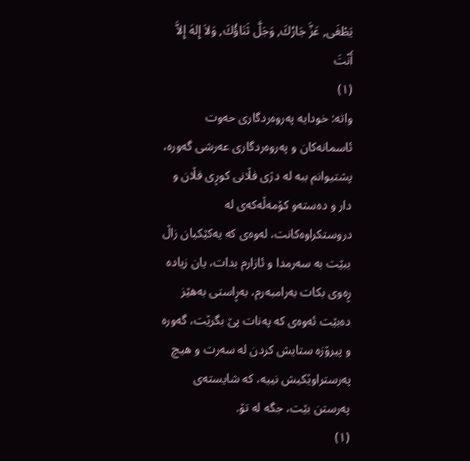يَطْغَى, عَزَّ جَارُكَ, وَجَلَّ ثَنَاؤُكَ, وَلاَ إِلهَ إِلاَّ أَنْتَ
(١)
واتە: خودایە پەروەردگاری حەوت ئاسمانەکان و پەروەردگاری عەرشی گەورە، پشتیوانم ببە لە دژی فڵانی کوڕی فڵان و دار و دەستەو کۆمەڵەکەی لە دروستکراوەکانت، لەوەی کە یەکێکیان زاڵ ببێت بە سەرمدا و ئازارم بدات، یان زیادە ڕەوی بکات بەرامبەرم، بەڕاستی بەھێز دەبێت ئەوەی کە پەنات پێ بگرێت، گەورە و پیرۆزە ستایش کردن لە سەرت و ھیچ پەرستراوێکیش نییە، کە شایستەی پەرستن بێت، جگە لە تۆ.
(١)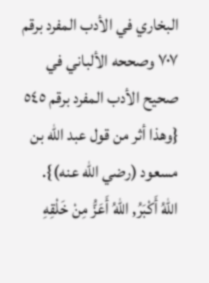البخاري في الأدب المفرد برقم ٧٠٧ وصححه الألباني في صحيح الأدب المفرد برقم ٥٤٥ {وهذا أثر من قول عبد الله بن مسعود (رضي الله عنه)}.
اللهُ أَكْبَرُ, اللهُ أَعَزُّ مِنْ خَلْقِهِ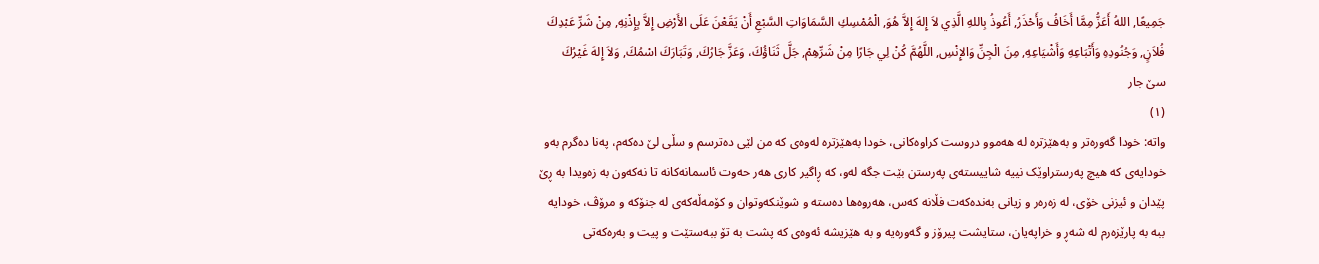جَمِيعًا, اللهُ أَعَزُّ مِمَّا أَخَافُ وَأَحْذَرُ, أَعُوذُ بِاللهِ الَّذِي لاَ إِلهَ إِلاَّ هُوَ, الْمُمْسِكِ السَّمَاوَاتِ السَّبْعِ أَنْ يَقَعْنَ عَلَى الأَرْضِ إِلاَّ بِإِذْنِهِ, مِنْ شَرِّ عَبْدِكَ فُلاَنٍ, وَجُنُودِهِ وَأَتْبَاعِهِ وَأَشْيَاعِهِ, مِنَ الْجِنِّ وَالإِنْسِ, اللَّهُمَّ كُنْ لِي جَارًا مِنْ شَرِّهِمْ, جَلَّ ثَنَاؤُكَ، وَعَزَّ جَارُكَ, وَتَبَارَكَ اسْمُكَ, وَلاَ إِلهَ غَيْرُكَ
سێ جار
(١)
واتە: خودا گەورەتر و بەھێزترە لە ھەموو دروست کراوەکانی، خودا بەھێزترە لەوەی کە من لێی دەترسم و سڵی لێ دەکەم، پەنا دەگرم بەو خودایەی کە ھیچ پەرستراوێک نییە شاییستەی پەرستن بێت جگە لەو، کە ڕاگیر کاری ھەر حەوت ئاسمانەکانە تا نەکەون بە زەویدا بە ڕێ پێدان و ئیزنی خۆی، لە زەرەر و زیانی بەندەکەت فڵانە کەس، ھەروەھا دەستە و شوێنکەوتوان و کۆمەڵەکەی لە جنۆکە و مرۆڤ، خودایە ببە بە پارێزەرم لە شەڕ و خراپەیان، ستایشت پیرۆز و گەورەیە و بە ھێزیشە ئەوەی کە پشت بە تۆ ببەستێت و پیت و بەرەکەتی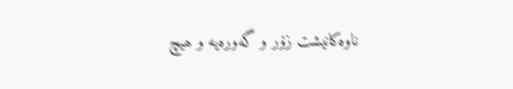ناوەکانیشت زۆر و گەورەیە و ھیچ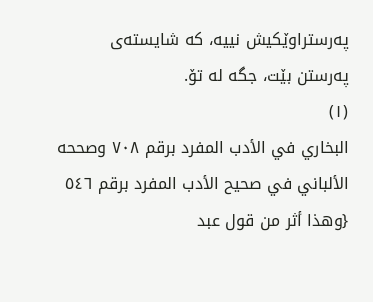پەرستراوێکیش نییە، کە شایستەی پەرستن بێت، جگە لە تۆ.
(١)
البخاري في الأدب المفرد برقم ٧٠٨ وصححه الألباني في صحيح الأدب المفرد برقم ٥٤٦ {وهذا أثر من قول عبد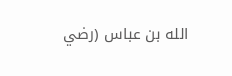الله بن عباس (رضي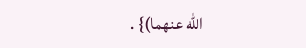الله عنهما)} .